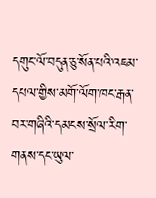དགུང་ལོ་བདུན་ཅུ་སོན་པའི་འཇམ་དཔལ་གྱིས་མགོ་ལོག་ཁང་རྒན་བར་གཞིའི་དམངས་སྲོལ་རིག་གནས་དང་ཡུལ་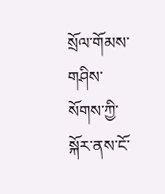སྲོལ་གོམས་གཤིས་སོགས་ཀྱི་སྐོར་ནས་ངོ་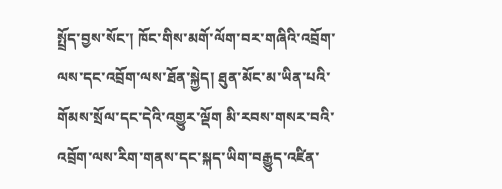སྤྲོད་བྱས་སོང་། ཁོང་གིས་མགོ་ལོག་བར་གཞིའི་འབྲོག་ལས་དང་འབྲོག་ལས་ཐོན་སྐྱེད། ཐུན་མོང་མ་ཡིན་པའི་གོམས་སྲོལ་དང་དེའི་འགྱུར་ལྡོག མི་རབས་གསར་བའི་འབྲོག་ལས་རིག་གནས་དང་སྐད་ཡིག་བརྒྱུད་འཛིན་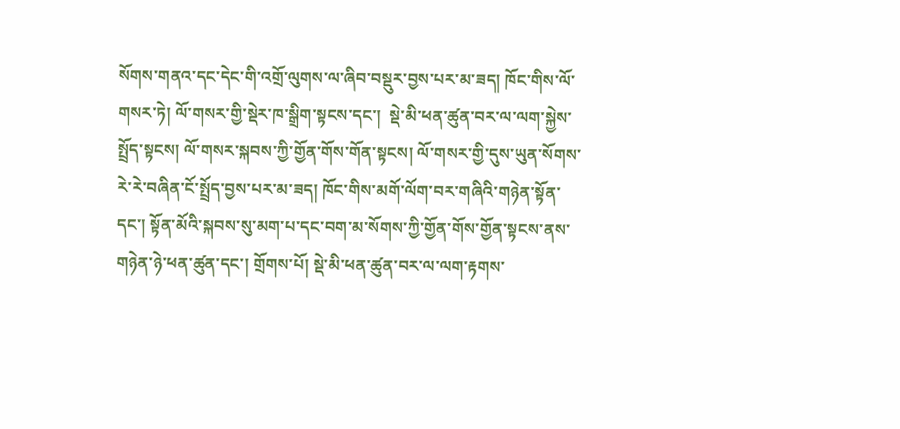སོགས་གནའ་དང་དེང་གི་འགྲོ་ལུགས་ལ་ཞིབ་བསྡུར་བྱས་པར་མ་ཟད། ཁོང་གིས་ལོ་གསར་ཏེ། ལོ་གསར་གྱི་སྡེར་ཁ་སྒྲིག་སྟངས་དང་།  སྡེ་མི་ཕན་ཚུན་བར་ལ་ལག་སྐྱེས་སྤྲོད་སྟངས། ལོ་གསར་སྐབས་ཀྱི་གྱོན་གོས་གོན་སྟངས། ལོ་གསར་གྱི་དུས་ཡུན་སོགས་རེ་རེ་བཞིན་ངོ་སྤྲོད་བྱས་པར་མ་ཟད། ཁོང་གིས་མགོ་ལོག་བར་གཞིའི་གཉེན་སྟོན་དང་། སྟོན་མོའི་སྐབས་སུ་མག་པ་དང་བག་མ་སོགས་ཀྱི་གྱོན་གོས་གྱོན་སྟངས་ནས་གཉེན་ཉེ་ཕན་ཚུན་དང་། གྲོགས་པོ། སྡེ་མི་ཕན་ཚུན་བར་ལ་ལག་རྟགས་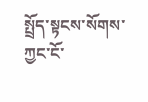སྤྲོད་སྟངས་སོགས་ཀྱང་ངོ་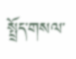སྤྲོད་གསལ་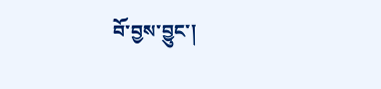བོ་བྱས་བྱུང་།